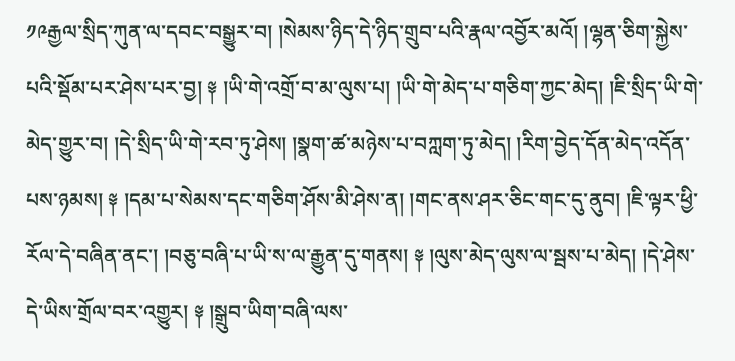༡༩རྒྱལ་སྲིད་ཀུན་ལ་དབང་བསྒྱུར་བ། །སེམས་ཉིད་དེ་ཉིད་གྲུབ་པའི་རྣལ་འབྱོར་མའོ། །ལྷན་ཅིག་སྐྱེས་པའི་སྡོམ་པར་ཤེས་པར་བྱ། ༈ །ཡི་གེ་འགྲོ་བ་མ་ལུས་པ། །ཡི་གེ་མེད་པ་གཅིག་ཀྱང་མེད། །ཇི་སྲིད་ཡི་གེ་མེད་གྱུར་བ། །དེ་སྲིད་ཡི་གེ་རབ་ཏུ་ཤེས། །སྣག་ཚ་མཉེས་པ་བཀླག་ཏུ་མེད། །རིག་བྱེད་དོན་མེད་འདོན་པས་ཉམས། ༈ །དམ་པ་སེམས་དང་གཅིག་ཤོས་མི་ཤེས་ན། །གང་ནས་ཤར་ཅིང་གང་དུ་ནུབ། །ཇི་ལྟར་ཕྱི་རོལ་དེ་བཞིན་ནང་། །བཅུ་བཞི་པ་ཡི་ས་ལ་རྒྱུན་དུ་གནས། ༈ །ལུས་མེད་ལུས་ལ་སྦས་པ་མེད། །དེ་ཤེས་དེ་ཡིས་གྲོལ་བར་འགྱུར། ༈ །སྒྲུབ་ཡིག་བཞི་ལས་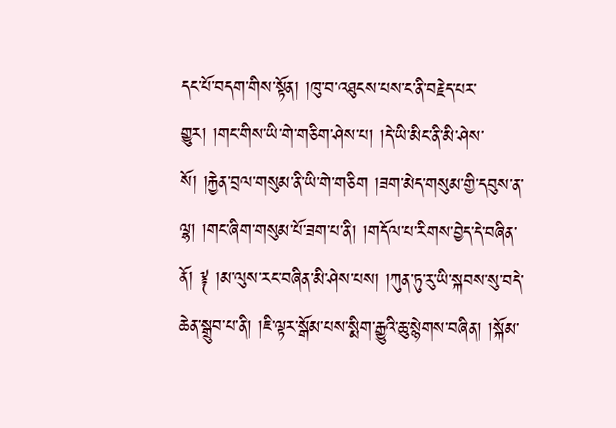དང་པོ་བདག་གིས་སྟོན། །ཁུ་བ་འཐུངས་པས་ང་ནི་བརྗེད་པར་གྱུར། །གང་གིས་ཡི་གེ་གཅིག་ཤེས་པ། །དེ་ཡི་མིང་ནི་མི་ཤེས་སོ། །རྐྱེན་བྲལ་གསུམ་ནི་ཡི་གེ་གཅིག །ཟག་མེད་གསུམ་གྱི་དབུས་ན་ལྷ། །གང་ཞིག་གསུམ་པོ་ཟག་པ་ནི། །གདོལ་པ་རིགས་བྱེད་དེ་བཞིན་ནོ། ༈ །མ་ལུས་རང་བཞིན་མི་ཤེས་པས། །ཀུན་ཏུ་རུ་ཡི་སྐབས་སུ་བདེ་ཆེན་སྒྲུབ་པ་ནི། །ཇི་ལྟར་སྒོམ་པས་སྨིག་རྒྱུའི་ཆུ་སྙེགས་བཞིན། །སྐོམ་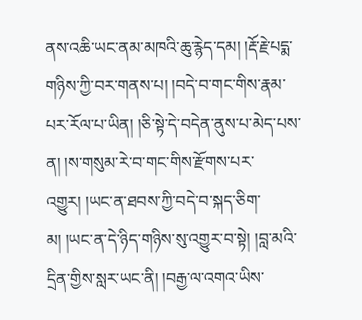ནས་འཆི་ཡང་ནམ་མཁའི་ཆུ་རྙེད་དམ། །རྡོ་རྗེ་པདྨ་གཉིས་ཀྱི་བར་གནས་པ། །བདེ་བ་གང་གིས་རྣམ་པར་རོལ་པ་ཡིན། །ཅི་སྟེ་དེ་བདེན་ནུས་པ་མེད་པས་ན། །ས་གསུམ་རེ་བ་གང་གིས་རྫོགས་པར་འགྱུར། །ཡང་ན་ཐབས་ཀྱི་བདེ་བ་སྐད་ཅིག་མ། །ཡང་ན་དེ་ཉིད་གཉིས་སུ་འགྱུར་བ་སྟེ། །བླ་མའི་དྲིན་གྱིས་སླར་ཡང་ནི། །བརྒྱ་ལ་འགའ་ཡིས་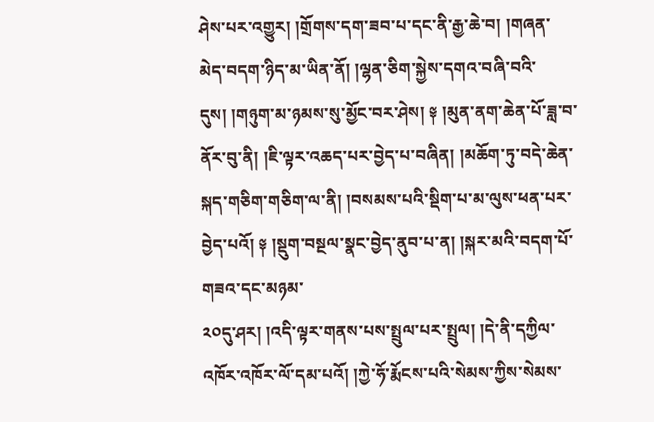ཤེས་པར་འགྱུར། །གྲོགས་དག་ཟབ་པ་དང་ནི་རྒྱ་ཆེ་བ། །གཞན་མེད་བདག་ཉིད་མ་ཡིན་ནོ། །ལྷན་ཅིག་སྐྱེས་དགའ་བཞི་བའི་དུས། །གཉུག་མ་ཉམས་སུ་མྱོང་བར་ཤེས། ༈ །མུན་ནག་ཆེན་པོ་ཟླ་བ་ནོར་བུ་ནི། །ཇི་ལྟར་འཆད་པར་བྱེད་པ་བཞིན། །མཆོག་ཏུ་བདེ་ཆེན་སྐད་གཅིག་གཅིག་ལ་ནི། །བསམས་པའི་སྡིག་པ་མ་ལུས་ཕན་པར་བྱེད་པའོ། ༈ །སྡུག་བསྔལ་སྣང་བྱེད་ནུབ་པ་ན། །སྐར་མའི་བདག་པོ་གཟའ་དང་མཉམ་
༢༠དུ་ཤར། །འདི་ལྟར་གནས་པས་སྤྲུལ་པར་སྤྲུལ། །དེ་ནི་དཀྱིལ་འཁོར་འཁོར་ལོ་དམ་པའོ། །ཀྱེ་ཧོ་རྨོངས་པའི་སེམས་ཀྱིས་སེམས་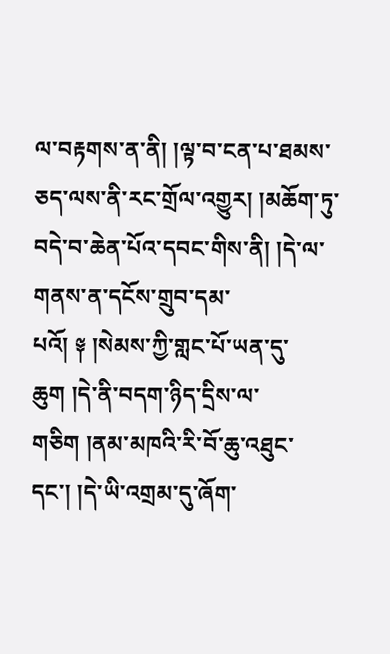ལ་བརྟགས་ན་ནི། །ལྟ་བ་ངན་པ་ཐམས་ཅད་ལས་ནི་རང་གྲོལ་འགྱུར། །མཆོག་ཏུ་བདེ་བ་ཆེན་པོའ་དབང་གིས་ནི། །དེ་ལ་གནས་ན་དངོས་གྲུབ་དམ་པའོ། ༈ །སེམས་ཀྱི་གླང་པོ་ཡན་དུ་ཆུག །དེ་ནི་བདག་ཉིད་དྲིས་ལ་གཅིག །ནམ་མཁའི་རི་བོ་ཆུ་འཐུང་དང་། །དེ་ཡི་འགྲམ་དུ་ཞོག་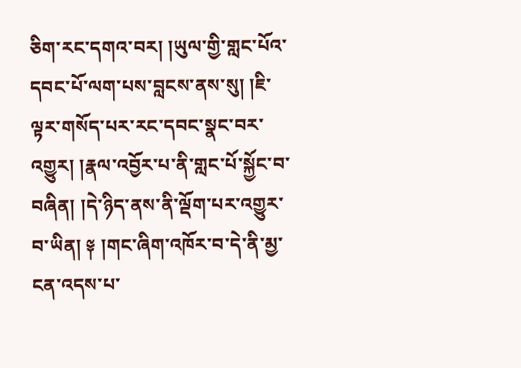ཅིག་རང་དགའ་བར། །ཡུལ་གྱི་གླང་པོའ་དབང་པོ་ལག་པས་བླངས་ནས་སུ། །ཇི་ལྟར་གསོད་པར་རང་དབང་སྣང་བར་འགྱུར། །རྣལ་འབྱོར་པ་ནི་གླང་པོ་སྐྱོང་བ་བཞིན། །དེ་ཉིད་ནས་ནི་ལྡོག་པར་འགྱུར་བ་ཡིན། ༈ །གང་ཞིག་འཁོར་བ་དེ་ནི་མྱ་ངན་འདས་པ་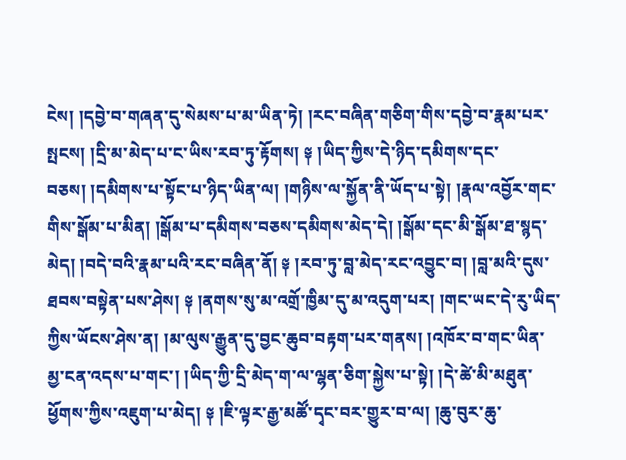ངེས། །དབྱེ་བ་གཞན་དུ་སེམས་པ་མ་ཡིན་ཏེ། །རང་བཞིན་གཅིག་གིས་དབྱེ་བ་རྣམ་པར་སྤངས། །དྲི་མ་མེད་པ་ང་ཡིས་རབ་ཏུ་རྟོགས། ༈ །ཡིད་ཀྱིས་དེ་ཉིད་དམིགས་དང་བཅས། །དམིགས་པ་སྟོང་པ་ཉིད་ཡིན་ལ། །གཉིས་ལ་སྐྱོན་ནི་ཡོད་པ་སྟེ། །རྣལ་འབྱོར་གང་གིས་སྒོམ་པ་མིན། །སྒོམ་པ་དམིགས་བཅས་དམིགས་མེད་དེ། །སྒོམ་དང་མི་སྒོམ་ཐ་སྙད་མེད། །བདེ་བའི་རྣམ་པའི་རང་བཞིན་ནོ། ༈ །རབ་ཏུ་བླ་མེད་རང་འབྱུང་བ། །བླ་མའི་དུས་ཐབས་བསྟེན་པས་ཤེས། ༈ །ནགས་སུ་མ་འགྲོ་ཁྱིམ་དུ་མ་འདུག་པར། །གང་ཡང་དེ་རུ་ཡིད་ཀྱིས་ཡོངས་ཤེས་ན། །མ་ལུས་རྒྱུན་དུ་བྱང་ཆུབ་བརྟག་པར་གནས། །འཁོར་བ་གང་ཡིན་མྱ་ངན་འདས་པ་གང་། །ཡིད་ཀྱི་དྲི་མེད་ག་ལ་ལྷན་ཅིག་སྐྱེས་པ་སྟེ། །དེ་ཚེ་མི་མཐུན་ཕྱོགས་ཀྱིས་འཇུག་པ་མེད། ༈ །ཇི་ལྟར་རྒྱ་མཚོ་དྭང་བར་གྱུར་བ་ལ། །ཆུ་བུར་ཆུ་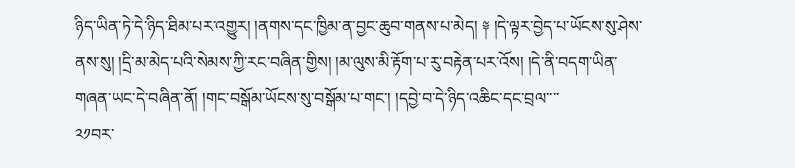ཉིད་ཡིན་ཏེ་དེ་ཉིད་ཐིམ་པར་འགྱུར། །ནགས་དང་ཁྱིམ་ན་བྱང་ཆུབ་གནས་པ་མེད། ༈ །དེ་ལྟར་བྱེད་པ་ཡོངས་སུ་ཤེས་ནས་སུ། །དྲི་མ་མེད་པའི་སེམས་ཀྱི་རང་བཞིན་གྱིས། །མ་ལུས་མི་རྟོག་པ་རུ་བརྟེན་པར་འོས། །དེ་ནི་བདག་ཡིན་གཞན་ཡང་དེ་བཞིན་ནོ། །གང་བསྒོམ་ཡོངས་སུ་བསྒོམ་པ་གང་། །དབྱེ་བ་དེ་ཉིད་འཆིང་དང་བྲལ་་་་
༢༡བར་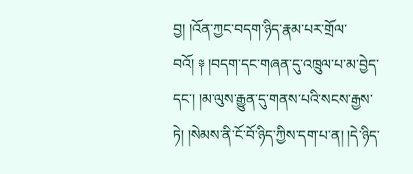བྱ། །འོན་ཀྱང་བདག་ཉིད་རྣམ་པར་གྲོལ་བའོ། ༈ །བདག་དང་གཞན་དུ་འཁྲུལ་པ་མ་བྱེད་དང་། །མ་ལུས་རྒྱུན་དུ་གནས་པའི་སངས་རྒྱས་ཏེ། །སེམས་ནི་ངོ་བོ་ཉིད་ཀྱིས་དག་པ་ན། །དེ་ཉིད་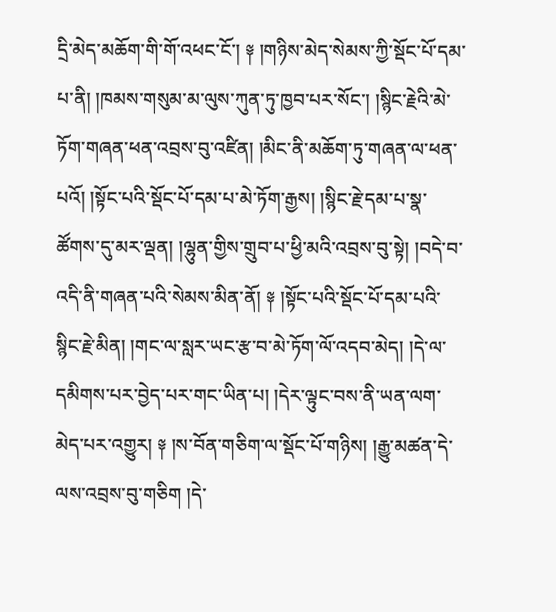དྲི་མེད་མཆོག་གི་གོ་འཕང་ངོ་། ༈ །གཉིས་མེད་སེམས་ཀྱི་སྡོང་པོ་དམ་པ་ནི། །ཁམས་གསུམ་མ་ལུས་ཀུན་ཏུ་ཁྱབ་པར་སོང་། །སྙིང་རྗེའི་མེ་ཏོག་གཞན་ཕན་འབྲས་བུ་འཛིན། །མིང་ནི་མཆོག་ཏུ་གཞན་ལ་ཕན་པའོ། །སྟོང་པའི་སྡོང་པོ་དམ་པ་མེ་ཏོག་རྒྱས། །སྙིང་རྗེ་དམ་པ་སྣ་ཚོགས་དུ་མར་ལྡན། །ལྷུན་གྱིས་གྲུབ་པ་ཕྱི་མའི་འབྲས་བུ་སྟེ། །བདེ་བ་འདི་ནི་གཞན་པའི་སེམས་མིན་ནོ། ༈ །སྟོང་པའི་སྡོང་པོ་དམ་པའི་སྙིང་རྗེ་མིན། །གང་ལ་སླར་ཡང་རྩ་བ་མེ་ཏོག་ལོ་འདབ་མེད། །དེ་ལ་དམིགས་པར་བྱེད་པར་གང་ཡིན་པ། །དེར་ལྟུང་བས་ནི་ཡན་ལག་མེད་པར་འགྱུར། ༈ །ས་བོན་གཅིག་ལ་སྡོང་པོ་གཉིས། །རྒྱུ་མཚན་དེ་ལས་འབྲས་བུ་གཅིག །དེ་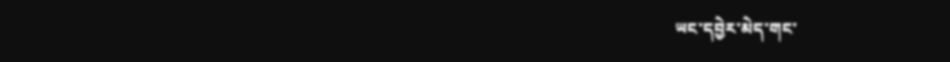ཡང་དབྱེར་མེད་གང་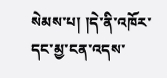སེམས་པ། །དེ་ནི་འཁོར་དང་མྱ་ངན་འདས་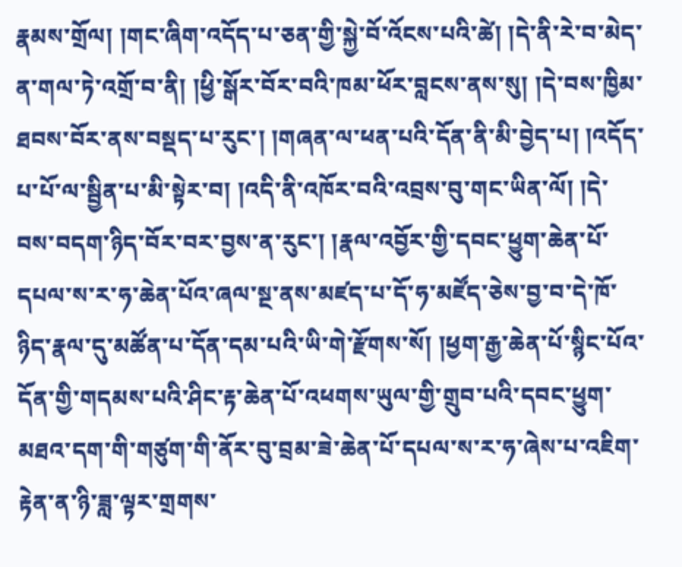རྣམས་གྲོལ། །གང་ཞིག་འདོད་པ་ཅན་གྱི་སྐྱེ་བོ་འོངས་པའི་ཚེ། །དེ་ནི་རེ་བ་མེད་ན་གལ་ཏེ་འགྲོ་བ་ནི། །ཕྱི་སྒོར་བོར་བའི་ཁམ་ཕོར་བླངས་ནས་སུ། །དེ་བས་ཁྱིམ་ཐབས་བོར་ནས་བསྡད་པ་རུང་། །གཞན་ལ་ཕན་པའི་དོན་ནི་མི་བྱེད་པ། །འདོད་པ་པོ་ལ་སྦྱིན་པ་མི་སྟེར་བ། །འདི་ནི་འཁོར་བའི་འབྲས་བུ་གང་ཡིན་ལོ། །དེ་བས་བདག་ཉིད་བོར་བར་བྱས་ན་རུང་། །རྣལ་འབྱོར་གྱི་དབང་ཕྱུག་ཆེན་པོ་དཔལ་ས་ར་ཧ་ཆེན་པོའ་ཞལ་སྔ་ནས་མཛད་པ་དོ་ཧ་མཛོད་ཅེས་བྱ་བ་དེ་ཁོ་ཉིད་རྣལ་དུ་མཚོན་པ་དོན་དམ་པའི་ཡི་གེ་རྫོགས་སོ། །ཕྱག་རྒྱ་ཆེན་པོ་སྙིང་པོའ་དོན་གྱི་གདམས་པའི་ཤིང་རྟ་ཆེན་པོ་འཕགས་ཡུལ་གྱི་གྲུབ་པའི་དབང་ཕྱུག་མཐའ་དག་གི་གཙུག་གི་ནོར་བུ་བྲམ་ཟེ་ཆེན་པོ་དཔལ་ས་ར་ཧ་ཞེས་པ་འཇིག་རྟེན་ན་ཉི་ཟླ་ལྟར་གྲགས་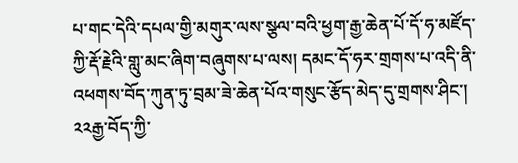པ་གང་དེའི་དཔལ་གྱི་མགུར་ལས་སྩལ་བའི་ཕྱག་རྒྱ་ཆེན་པོ་དོ་ཧ་མཛོད་ཀྱི་རྡོ་རྗེའི་གླུ་མང་ཞིག་བཞུགས་པ་ལས། དམང་དོ་ཧར་གྲགས་པ་འདི་ནི་འཕགས་བོད་ཀུན་ཏུ་བྲམ་ཟེ་ཆེན་པོའ་གསུང་རྩོད་མེད་དུ་གྲགས་ཤིང་།
༢༢རྒྱ་བོད་ཀྱི་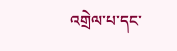འགྲེལ་པ་དང་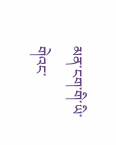མན་ངག་གི་ཡི་གེའང་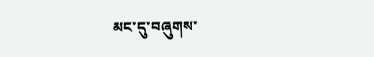མང་དུ་བཞུགས་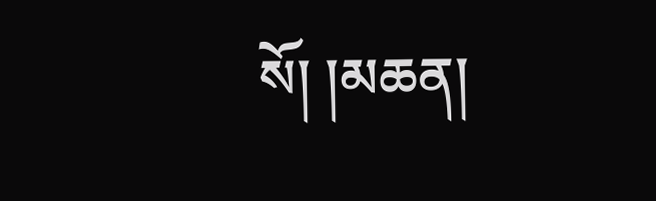སོ། །མཆན།